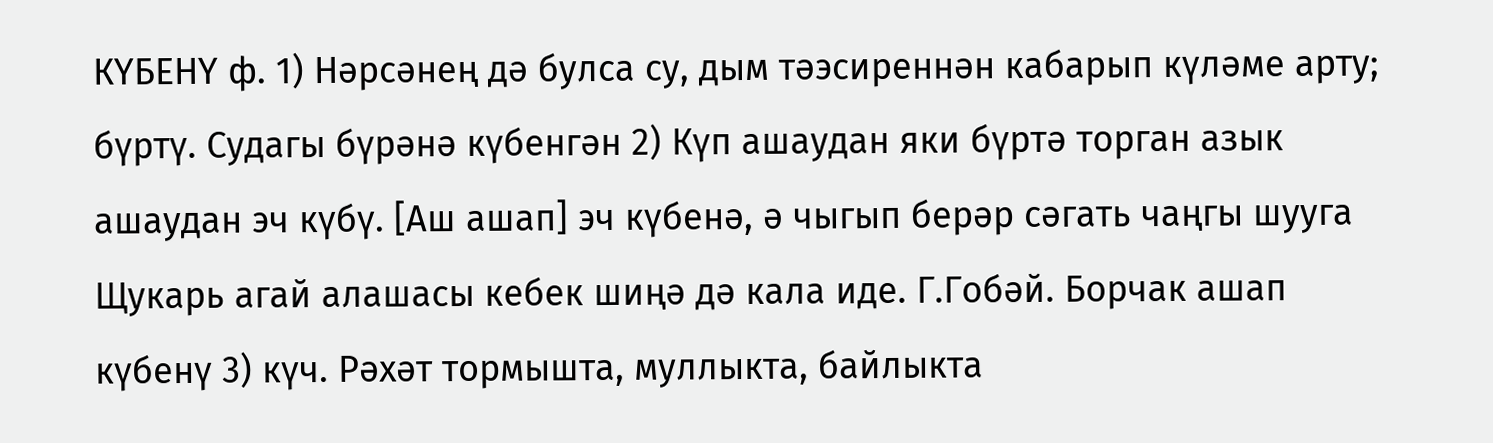КҮБЕНҮ ф. 1) Нәрсәнең дә булса су, дым тәэсиреннән кабарып күләме арту; бүртү. Судагы бүрәнә күбенгән 2) Күп ашаудан яки бүртә торган азык ашаудан эч күбү. [Аш ашап] эч күбенә, ә чыгып берәр сәгать чаңгы шууга Щукарь агай алашасы кебек шиңә дә кала иде. Г.Гобәй. Борчак ашап күбенү 3) күч. Рәхәт тормышта, муллыкта, байлыкта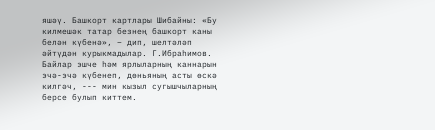яшәү. Башкорт картлары Шибайны: «Бу килмешәк татар безнең башкорт каны белән күбенә», – дип, шелтәләп әйтүдән курыкмадылар. Г.Ибраһимов. Байлар эшче һәм ярлыларның каннарын эчә-эчә күбенеп, дөньяның асты өскә килгәч, --- мин кызыл сугышчыларның берсе булып киттем.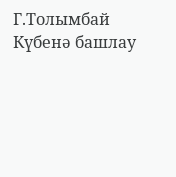Г.Толымбай Күбенә башлау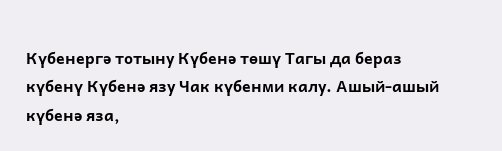Күбенергә тотыну Күбенә төшү Тагы да бераз күбенү Күбенә язу Чак күбенми калу. Ашый-ашый күбенә яза,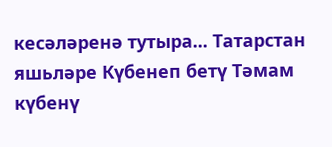кесәләренә тутыра... Татарстан яшьләре Күбенеп бетү Тәмам күбенү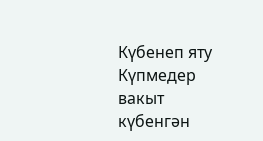Күбенеп яту Күпмедер вакыт күбенгән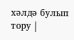хәлдә булып тору |